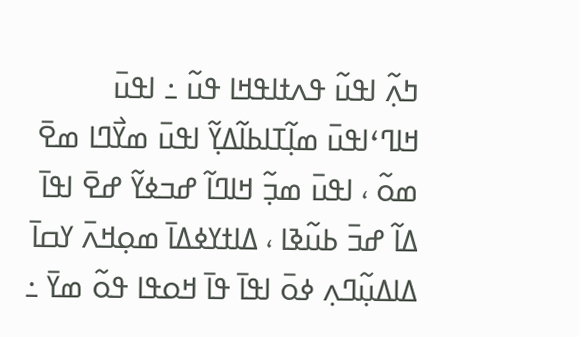ߤߍ߲߬ ߊߟߎ߬ ߟߍߙߊߟߞߊ ߟߎ߬ ߸ ߊߟߎ߫ ߞߊߣߵߊߟߎ߫ ߘߊ߲߬ߠߊߕߊ߬ߡߌ߲߬ ߊߟߎ߫ ߘߌ߯ߣߊ ߘߐ߫ ߘߋ߬ ، ߊߟߎ߫ ߘߏ߲߬ ߞߊߣߊ߬ ߝߏߦߌ߬ ߝߐ߫ ߊߟߊ߫ ߡߊ߬ ߝߏ߫ ߕߎ߬ߢߊ ، ߡߊߙߌߦߡߊ߫ ߘߋ߲ߞߍ߫ ߌߛߊ߫ ߡߊߡߎ߲߬ߣߍ߲ ߦߋ߫ ߊߟߊ߫ ߟߊ߫ ߞߋߟߊ ߟߋ߬ ߘߌ߫ ߸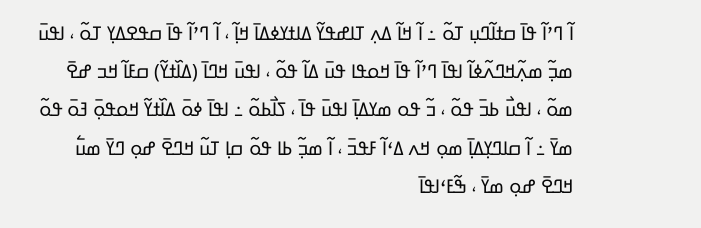ߊ߬ ߣߴߊ߬ ߟߊ߫ ߛߙߊ߬ߣߎ߲ ߠߋ߬ ߸ ߊ߬ ߞߊ߬ ߡߍ߲ ߠߊߝߟߌ߬ ߡߊߙߌߦߡߊ߫ ߞߊ߲߬ ، ߊ߬ ߣߴߊ߬ ߟߊ߫ ߛߟߐߡߌ߲ ߠߋ߬ ، ߊߟߎ߫ ߘߏ߲߬ ߘߍ߲߬ߞߣߍ߬ߦߊ߬ ߊߟߊ߫ ߣߴߊ߬ ߟߊ߫ ߞߋߟߊ ߟߎ߫ ߡߊ߬ ߟߋ߬ ، ߊߟߎ߫ ߞߣߊ߫ (ߡߊ߰ߙߌ߬) ߛߓߊ߬ ߞߏ ߝߐ߫ ߘߋ߬ ، ߊߟߎ߯ ߕߏ߫ ߟߋ߬ ، ߏ߬ ߟߋ ߘߌߡߊ߲߫ ߊߟߎ߫ ߟߊ߫ ، ߖߊ߯ߕߋ߬ ߸ ߊߟߊ߫ ߦߋ߫ ߡߊ߰ߙߌ߬ ߞߋߟߋ߲߫ ߔߋ߫ ߟߋ߬ ߘߌ߫ ߸ ߊ߬ ߛߊߣߌ߲ߡߊ߲߫ ߘߋ߲ ߞߍ ߡߵߊ߬ ߓߟߏ߫ ، ߊ߬ ߘߏ߲߬ ߕߊ ߟߋ߬ ߛߊ߲ ߠߎ߬ ߞߣߐ߫ ߝߋ߲ ߣߌ߫ ߘߎ߱ ߞߣߐ߫ ߝߋ߲ ߘߌ߫ ، ߒ߬ߓߵߊߟߊ߫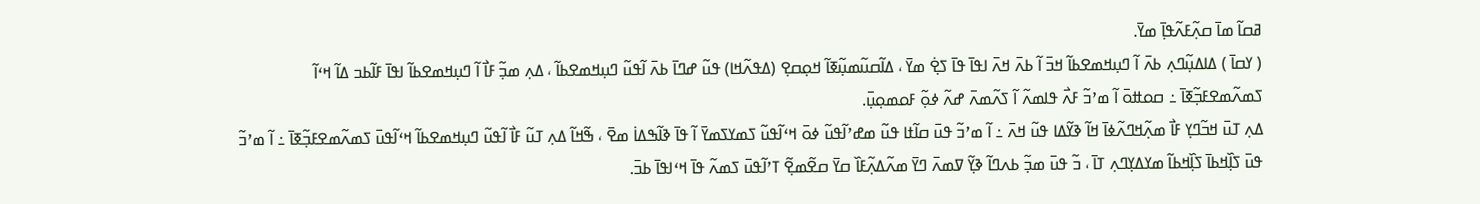ߥߛߊ߬ ߘߊ߫ ߛߍ߲߬ߓߍ߬ߟߊ߲߫ ߘߌ߫.
( ߌߛߊ߫ ) ߡߊߡߎ߲߬ߣߍ߲ ߕߍ߫ ߊ߬ ߣߎ߲ߞߘߐߕߊ߬ ߞߏ߫ ߊ߬ ߕߍ߫ ߞߍ߫ ߊߟߊ߫ ߟߊ߫ ߖߐ߲߭ ߘߌ߫ ، ߡߊ߬ߛߎ߬ߘߎ߲߬ߧߊ߬ ߞߋ߲ߛߐ߲ (ߡߟߍ߬ߞߊ) ߟߎ߬ ߝߣߊ߫ ߕߍ߫ ߊ߬ߟߎ߬ ߣߎ߲ߞߘߐߕߊ߬ ، ߡߍ߲ ߘߏ߲߬ ߓߊ߯ ߊ߬ ߣߎ߲ߞߘߐߕߊ߬ ߊߟߊ߫ ߓߊ߬ߕߏ ߡߊ߬ ߞߵߊ߬ ߖߘߍ߬ߘߐߓߏ߲߬ߧߊ߫ ߸ ߛߋߚߋ߫ ߊ߬ ߘߴߏ߬ ߓߍ߯ ߟߊߘߍ߬ ߊ߬ ߖߍ߬ߘߍ߫ ߝߍ߬ ߦߋ߲߬ ߓߋߘߋ߲ߎ߲߫.
ߡߍ߲ ߠߎ߫ ߞߏ߬ߣߌ߲ ߓߊ߯ ߘߍ߲߬ߞߣߍ߬ߦߊ߫ ߞߊ߬ ߢߌ߬ߡߊ ߟߎ߬ ߞߍ߫ ߸ ߊ߬ ߘߴߏ߬ ߟߎ߫ ߛߊ߬ߙߊ ߟߎ߬ ߘߝߴߊ߬ߟߎ߬ ߦߋ߫ ߞߵߊ߬ߟߎ߬ ߖߘߌߖߘߌ߫ ߊ߬ ߟߊ߫ ߢߊ߬ߒߡߊ߭ ߘߐ߫ ، ߒ߬ߞߊ߬ ߡߍ߲ ߠߎ߬ ߓߊ߯ ߊ߬ߟߎ߬ ߣߎ߲ߞߘߐߕߊ߬ ߞߵߊ߬ߟߎ߫ ߖߘߍ߬ߘߐߓߏ߲߬ߧߊ߫ ߸ ߊ߬ ߘߴߏ߬ ߟߎ߫ ߖߊ߲߰ߞߕߊ߫ ߖߊ߲߰ߞߕߊ߬ ߘߌߡߌ߲ߣߍ߲ ߠߊ߫ ، ߏ߬ ߟߎ߫ ߘߏ߲߬ ߕߍߣߊ߬ ߢߌ߲߬ ߜߘߍ߫ ߣߌ߫ ߘߍ߬ߡߍ߲߬ߓߊ߰ ߛߌ߫ ߛߐ߬ߘߐ߲߬ ߠߴߊ߬ߟߎ߫ ߖߘߍ߬ ߟߊ߫ ߞߵߊߟߊ߫ ߕߏ߫.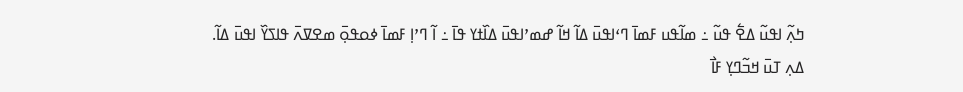ߤߍ߲߬ ߊߟߎ߬ ߡߐ߱ ߟߎ߬ ߸ ߘߊ߬ߟߎ ߓߘߊ߫ ߣߵߊߟߎ߫ ߡߊ߬ ߞߊ߬ ߝߘߴߊߟߎ߫ ߡߊ߰ߙߌ ߟߊ߫ ߸ ߊ߬ ߣߴߊ߲ ߓߘߊ߫ ߦߋߟߋ߲߫ ߘߐߜߍ߫ ߟߊߖߌ߰ ߊߟߎ߫ ߡߊ߬.
ߡߍ߲ ߠߎ߫ ߞߏ߬ߣߌ߲ ߓߊ߯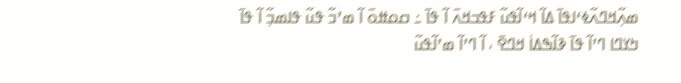ߘߍ߲߬ߞߣߍ߬ߦߵߊߟߊ߫ ߡߊ߬ ߞߵߊ߬ߟߎ߬ ߓߟߏߞߍ߫ ߊ߬ ߟߊ߫ ߸ ߛߋߚߋ߫ ߊ߬ ߘߴߏ߬ ߟߎ߬ ߟߊߘߏ߲߬ ߊ߬ ߟߊ߫ ߤߌߣߊ ߣߴߊ߬ ߟߊ߫ ߢߊ߬ߒߡߊ߭ ߞߣߐ߫ ، ߊ߬ ߣߴߊ߬ ߘߴߊ߬ߟߎ߬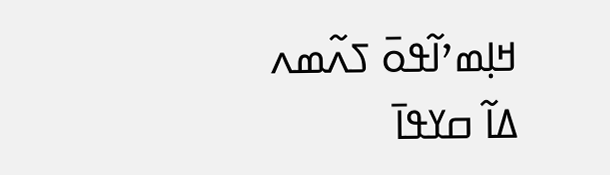ߞߊ߲ߘߴߊ߬ߟߋ߫ ߖߍ߬ߘߍ ߡߊ߬ ߛߌߟߊ߫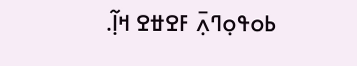ߕߋߟߋ߲ߣߍ߲߫ ߓߐߚߐ ߞߊ߲߬.